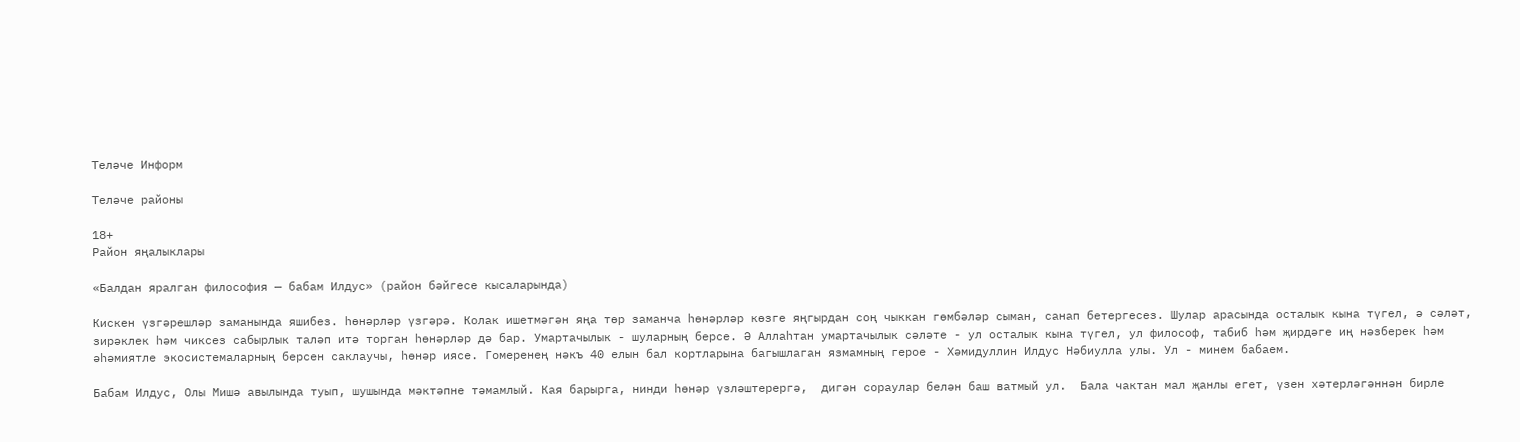Теләче Информ

Теләче районы

18+
Район яңалыклары

«Балдан яралган философия — бабам Илдус» (район бәйгесе кысаларында)

Кискен үзгәрешләр заманында яшибез. һөнәрләр үзгәрә. Колак ишетмәгән яңа төр заманча һөнәрләр көзге яңгырдан соң чыккан гөмбәләр сыман, санап бетергесез. Шулар арасында осталык кына түгел, ә сәләт, зирәклек һәм чиксез сабырлык таләп итә торган һөнәрләр дә бар. Умартачылык - шуларның берсе. Ә Аллаһтан умартачылык сәләте - ул осталык кына түгел, ул философ, табиб һәм җирдәге иң нәзберек һәм әһәмиятле экосистемаларның берсен саклаучы, һөнәр иясе. Гомеренең нәкъ 40 елын бал кортларына багышлаган язмамның герое - Хәмидуллин Илдус Нәбиулла улы. Ул - минем бабаем.

Бабам Илдус, Олы Мишә авылында туып, шушында мәктәпне тәмамлый. Кая барырга, нинди һөнәр үзләштерергә,  дигән сораулар белән баш ватмый ул.  Бала чактан мал җанлы егет, үзен хәтерләгәннән бирле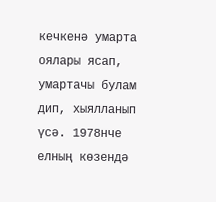кечкенә умарта оялары ясап, умартачы булам дип, хыялланып үсә. 1978нче елның көзендә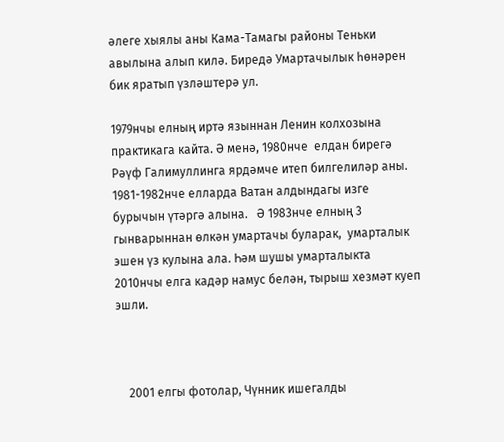әлеге хыялы аны Кама-Тамагы районы Теньки авылына алып килә. Биредә Умартачылык һөнәрен  бик яратып үзләштерә ул.

1979нчы елның иртә языннан Ленин колхозына  практикага кайта. Ә менә, 1980нче  елдан бирегә  Рәүф Галимуллинга ярдәмче итеп билгелиләр аны. 1981-1982нче елларда Ватан алдындагы изге бурычын үтәргә алына.   Ә 1983нче елның 3 гынварыннан өлкән умартачы буларак,  умарталык эшен үз кулына ала. Һәм шушы умарталыкта 2010нчы елга кадәр намус белән, тырыш хезмәт куеп эшли.



    2001 елгы фотолар, Чүнник ишегалды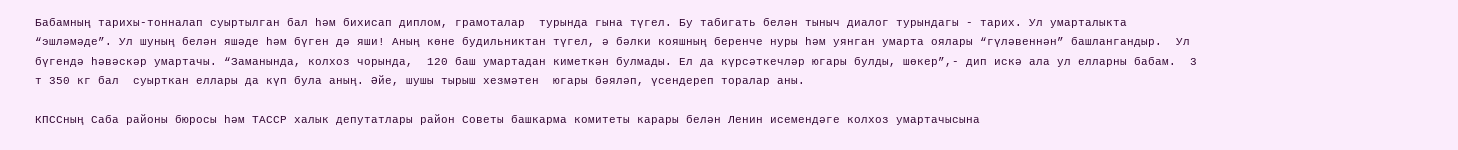Бабамның тарихы-тонналап суыртылган бал һәм бихисап диплом, грамоталар  турында гына түгел. Бу табигать белән тыныч диалог турындагы - тарих. Ул умарталыкта “эшләмәде”. Ул шуның белән яшәде һәм бүген дә яши! Аның көне будильниктан түгел, ә бәлки кояшның беренче нуры һәм уянган умарта оялары “гүләвеннән” башлангандыр.  Ул  бүгендә һәвәскәр умартачы. “Заманында, колхоз чорында,  120 баш умартадан киметкән булмады. Ел да күрсәткечләр югары булды, шөкер”,- дип искә ала ул елларны бабам.  3 т 350 кг бал  суырткан еллары да күп була аның. Әйе, шушы тырыш хезмәтен  югары бәяләп, үсендереп торалар аны.

КПССның Саба районы бюросы һәм ТАССР халык депутатлары район Советы башкарма комитеты карары белән Ленин исемендәге колхоз умартачысына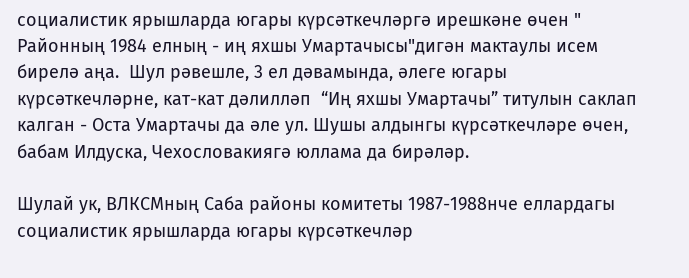социалистик ярышларда югары күрсәткечләргә ирешкәне өчен " Районның 1984 елның - иң яхшы Умартачысы"дигән мактаулы исем бирелә аңа.  Шул рәвешле, 3 ел дәвамында, әлеге югары күрсәткечләрне, кат-кат дәлилләп  “Иң яхшы Умартачы” титулын саклап калган - Оста Умартачы да әле ул. Шушы алдынгы күрсәткечләре өчен, бабам Илдуска, Чехословакиягә юллама да бирәләр.

Шулай ук, ВЛКСМның Саба районы комитеты 1987-1988нче еллардагы социалистик ярышларда югары күрсәткечләр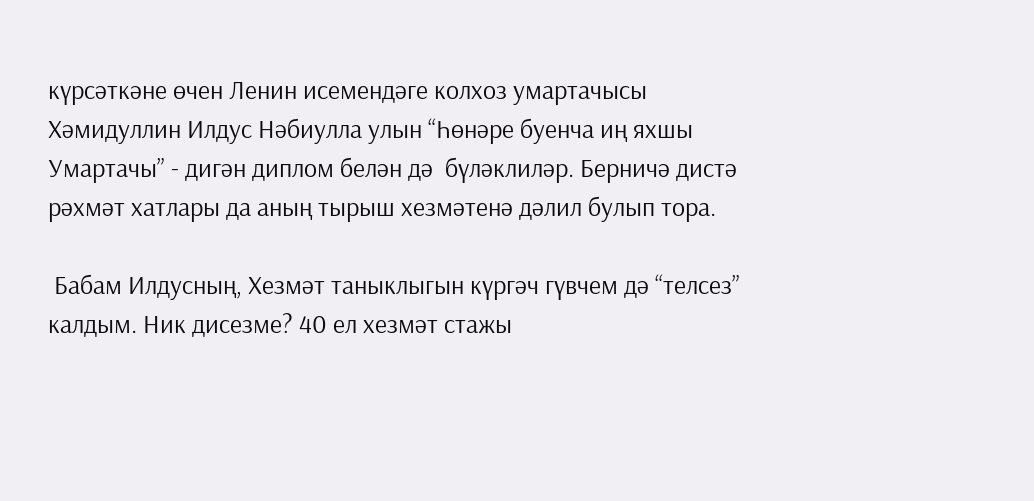күрсәткәне өчен Ленин исемендәге колхоз умартачысы Хәмидуллин Илдус Нәбиулла улын “Һөнәре буенча иң яхшы Умартачы” - дигән диплом белән дә  бүләклиләр. Берничә дистә рәхмәт хатлары да аның тырыш хезмәтенә дәлил булып тора.

 Бабам Илдусның, Хезмәт таныклыгын күргәч гүвчем дә “телсез” калдым. Ник дисезме? 40 ел хезмәт стажы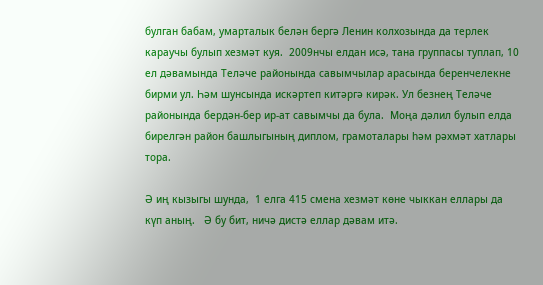булган бабам, умарталык белән бергә Ленин колхозында да терлек караучы булып хезмәт куя.  2009нчы елдан исә, тана группасы туплап, 10 ел дәвамында Теләче районында савымчылар арасында беренчелекне бирми ул. Һәм шунсында искәртеп китәргә кирәк. Ул безнең Теләче районында бердән-бер ир-ат савымчы да була.  Моңа дәлил булып елда бирелгән район башлыгының диплом, грамоталары һәм рәхмәт хатлары тора.

Ә иң кызыгы шунда,  1 елга 415 смена хезмәт көне чыккан еллары да күп аның.   Ә бу бит, ничә дистә еллар дәвам итә.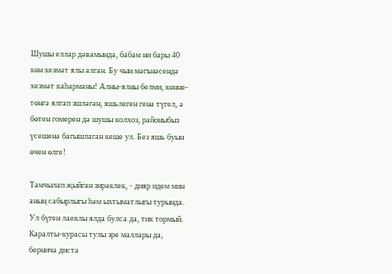Шушы еллар дәвамында, бабам ни бары 40 көн хезмәт ялы алган. Бу чын мәгънәсендә хезмәт каһарманы! Алны-ялны белми, көнне-төнгә ялгап эшләгән, яшьлеген генә түгел, ә бөтен гомерен дә шушы колхоз, районыбыз үсешенә багышлаган кеше ул. Без яшь буын өчен өлге!

Тамчылап җыйган зирәклек, - дияр идем мин аның сабырлыгы һәм ыхтыматлыгы турында. Ул бүген лаеклы ялда булса да, тик тормый. Каралты-курасы тулы эре маллары да, берничә дистә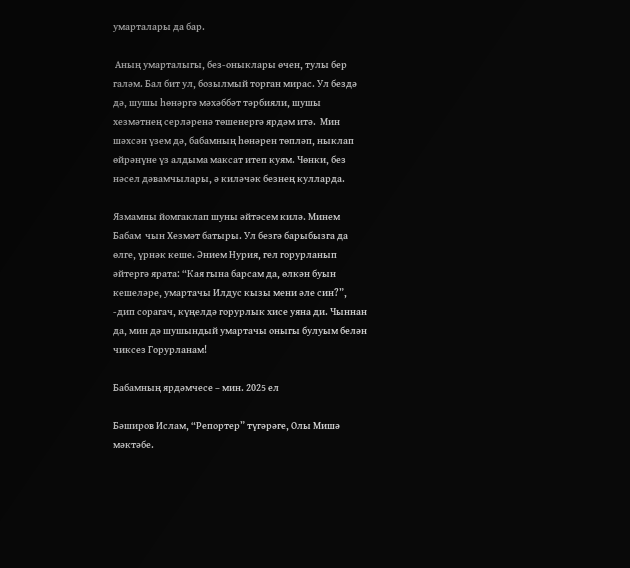умарталары да бар.

 Аның умарталыгы, без-оныклары өчен, тулы бер галәм. Бал бит ул, бозылмый торган мирас. Ул бездә дә, шушы һөнәргә мәхәббәт тәрбияли, шушы хезмәтнең серләренә төшенергә ярдәм итә.  Мин шәхсән үзем дә, бабамның һөнәрен төпләп, ныклап өйрәнүне үз алдыма максат итеп куям. Чөнки, без нәсел дәвамчылары, ә киләчәк безнең кулларда.

Язмамны йомгаклап шуны әйтәсем килә. Минем Бабам  чын Хезмәт батыры. Ул безгә барыбызга да өлге, үрнәк кеше. Әнием Нурия, гел горурланып әйтергә ярата: “Кая гына барсам да, өлкән буын кешеләре, умартачы Илдус кызы мени әле син?”, -дип сорагач, күңелдә горурлык хисе уяна ди. Чыннан да, мин дә шушындый умартачы оныгы булуым белән чиксез Горурланам!

Бабамның ярдәмчесе – мин. 2025 ел

Бәширов Ислам, “Репортер” түгәрәге, Олы Мишә мәктәбе.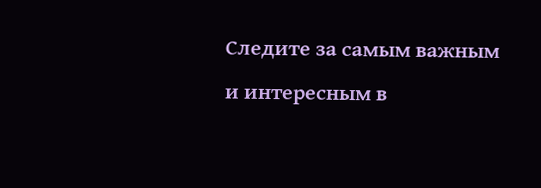Следите за самым важным и интересным в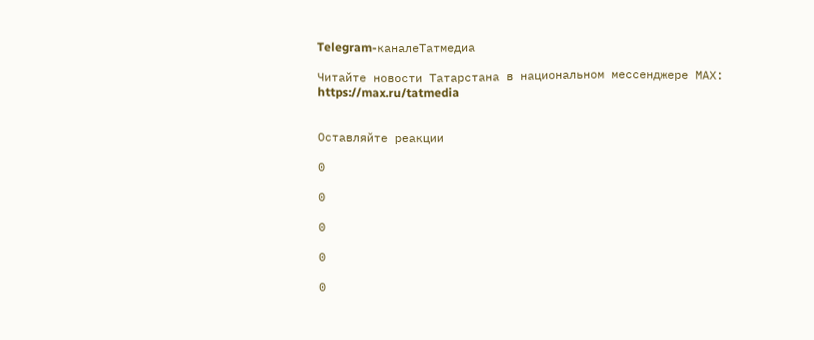Telegram-каналеТатмедиа

Читайте новости Татарстана в национальном мессенджере MАХ: https://max.ru/tatmedia


Оставляйте реакции

0

0

0

0

0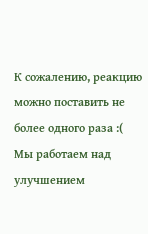К сожалению, реакцию можно поставить не более одного раза :(
Мы работаем над улучшением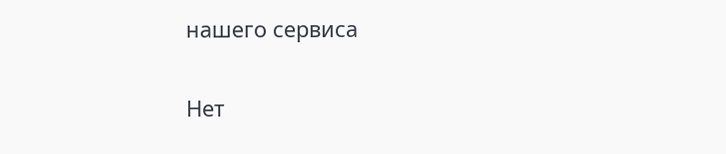нашего сервиса

Нет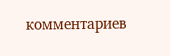комментариев